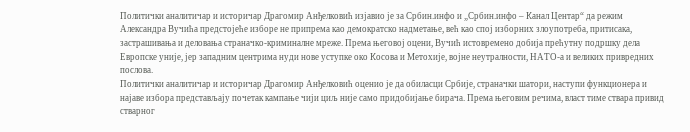Политички аналитичар и историчар Драгомир Анђелковић изјавио је за Србин.инфо и „Србин.инфо – Канал Центар“ да режим Александра Вучића предстојеће изборе не припрема као демократско надметање, већ као спој изборних злоупотреба, притисака, застрашивања и деловања страначко-криминалне мреже. Према његовој оцени, Вучић истовремено добија прећутну подршку дела Европске уније, јер западним центрима нуди нове уступке око Косова и Метохије, војне неутралности, НАТО-а и великих привредних послова.
Политички аналитичар и историчар Драгомир Анђелковић оценио је да обиласци Србије, страначки шатори, наступи функционера и најаве избора представљају почетак кампање чији циљ није само придобијање бирача. Према његовим речима, власт тиме ствара привид стварног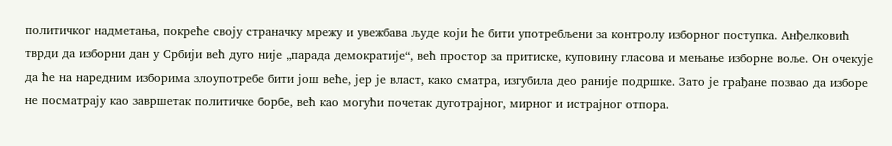политичког надметања, покреће своју страначку мрежу и увежбава људе који ће бити употребљени за контролу изборног поступка. Анђелковић тврди да изборни дан у Србији већ дуго није „парада демократије“, већ простор за притиске, куповину гласова и мењање изборне воље. Он очекује да ће на наредним изборима злоупотребе бити још веће, јер је власт, како сматра, изгубила део раније подршке. Зато је грађане позвао да изборе не посматрају као завршетак политичке борбе, већ као могући почетак дуготрајног, мирног и истрајног отпора.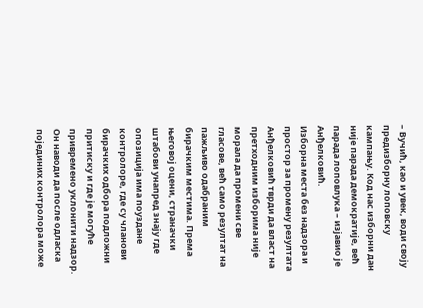– Вучић, као и увек, води своју предизборну лоповску кампању. Код нас изборни дан није парада демократије, већ парада лоповлука – изјавио је Анђелковић.
Изборна места без надзора и простор за промену резултата
Анђелковић тврди да власт на претходним изборима није морала да промени све гласове, већ само резултат на пажљиво одабраним бирачким местима. Према његовој оцени, страначки штабови унапред знају где опозиција има поуздане контролоре, где су чланови бирачких одбора подложни притиску и где је могуће привремено уклонити надзор. Он наводи да после одласка појединих контролора може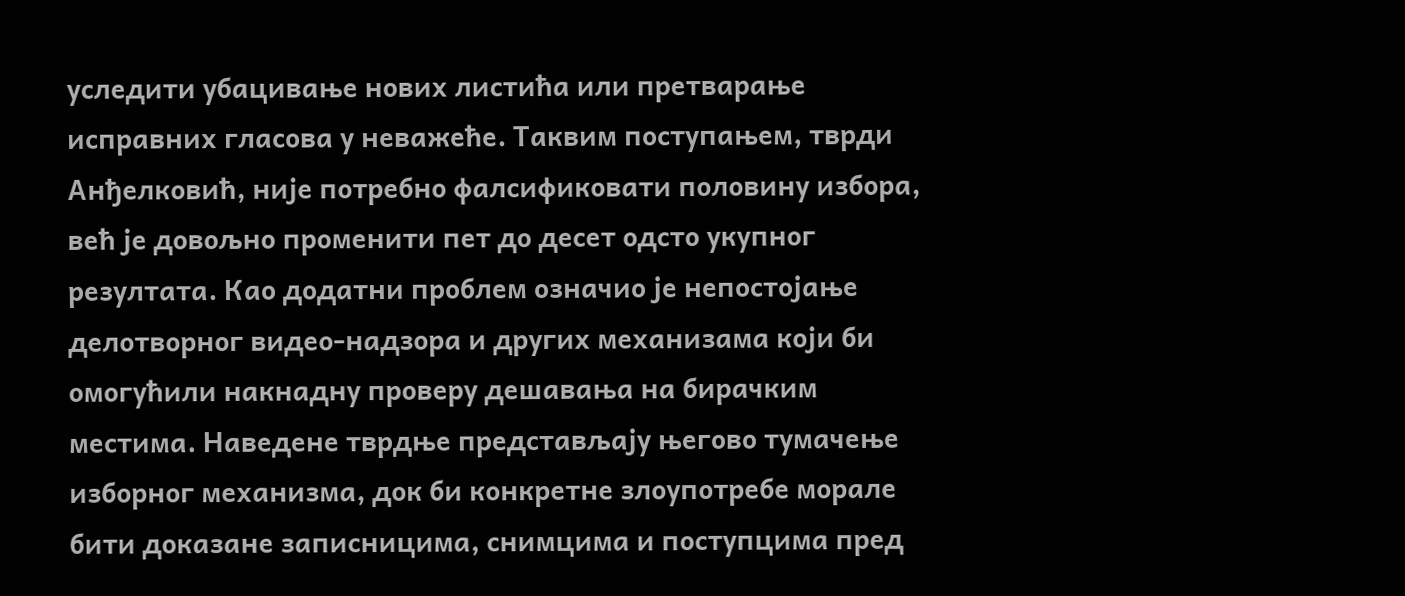уследити убацивање нових листића или претварање исправних гласова у неважеће. Таквим поступањем, тврди Анђелковић, није потребно фалсификовати половину избора, већ је довољно променити пет до десет одсто укупног резултата. Као додатни проблем означио је непостојање делотворног видео-надзора и других механизама који би омогућили накнадну проверу дешавања на бирачким местима. Наведене тврдње представљају његово тумачење изборног механизма, док би конкретне злоупотребе морале бити доказане записницима, снимцима и поступцима пред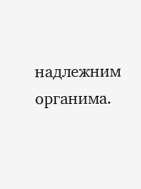надлежним органима.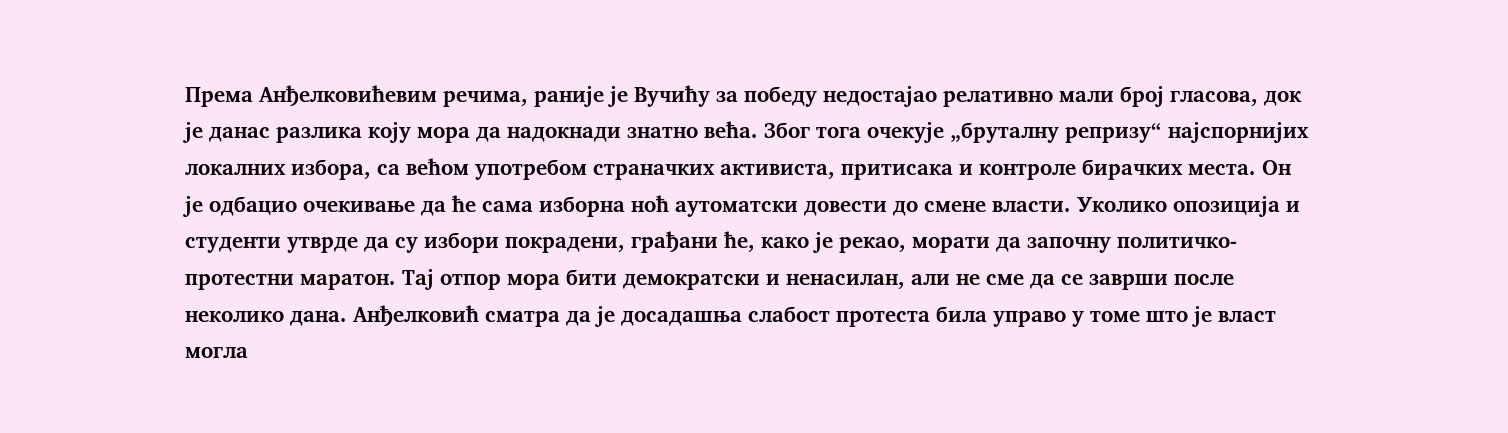Према Анђелковићевим речима, раније је Вучићу за победу недостајао релативно мали број гласова, док је данас разлика коју мора да надокнади знатно већа. Због тога очекује „бруталну репризу“ најспорнијих локалних избора, са већом употребом страначких активиста, притисака и контроле бирачких места. Он је одбацио очекивање да ће сама изборна ноћ аутоматски довести до смене власти. Уколико опозиција и студенти утврде да су избори покрадени, грађани ће, како је рекао, морати да започну политичко-протестни маратон. Тај отпор мора бити демократски и ненасилан, али не сме да се заврши после неколико дана. Анђелковић сматра да је досадашња слабост протеста била управо у томе што је власт могла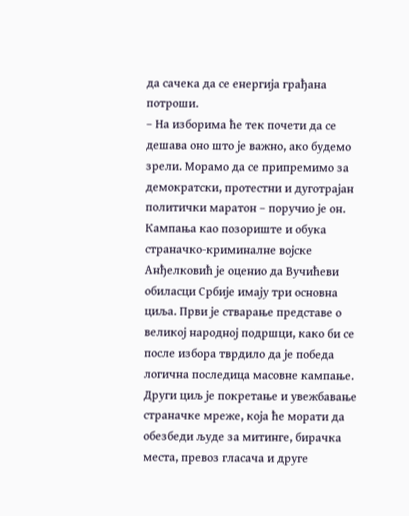да сачека да се енергија грађана потроши.
– На изборима ће тек почети да се дешава оно што је важно, ако будемо зрели. Морамо да се припремимо за демократски, протестни и дуготрајан политички маратон – поручио је он.
Кампања као позориште и обука страначко-криминалне војске
Анђелковић је оценио да Вучићеви обиласци Србије имају три основна циља. Први је стварање представе о великој народној подршци, како би се после избора тврдило да је победа логична последица масовне кампање. Други циљ је покретање и увежбавање страначке мреже, која ће морати да обезбеди људе за митинге, бирачка места, превоз гласача и друге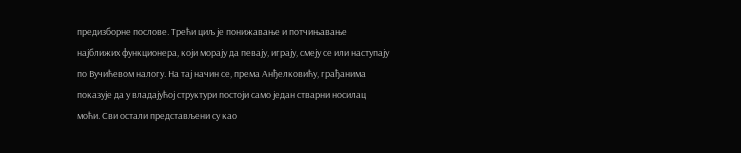предизборне послове. Трећи циљ је понижавање и потчињавање најближих функционера, који морају да певају, играју, смеју се или наступају по Вучићевом налогу. На тај начин се, према Анђелковићу, грађанима показује да у владајућој структури постоји само један стварни носилац моћи. Сви остали представљени су као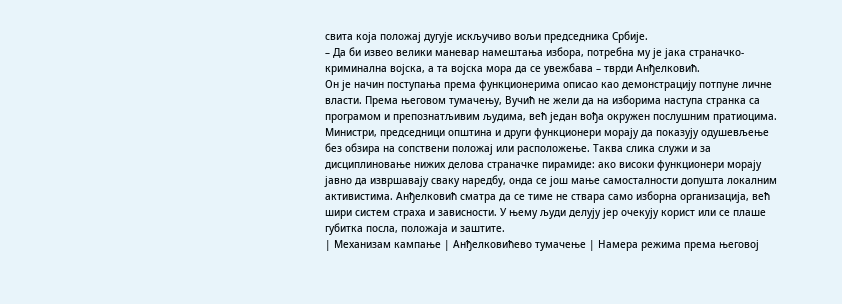свита која положај дугује искључиво вољи председника Србије.
– Да би извео велики маневар намештања избора, потребна му је јака страначко-криминална војска, а та војска мора да се увежбава – тврди Анђелковић.
Он је начин поступања према функционерима описао као демонстрацију потпуне личне власти. Према његовом тумачењу, Вучић не жели да на изборима наступа странка са програмом и препознатљивим људима, већ један вођа окружен послушним пратиоцима. Министри, председници општина и други функционери морају да показују одушевљење без обзира на сопствени положај или расположење. Таква слика служи и за дисциплиновање нижих делова страначке пирамиде: ако високи функционери морају јавно да извршавају сваку наредбу, онда се још мање самосталности допушта локалним активистима. Анђелковић сматра да се тиме не ствара само изборна организација, већ шири систем страха и зависности. У њему људи делују јер очекују корист или се плаше губитка посла, положаја и заштите.
| Механизам кампање | Анђелковићево тумачење | Намера режима према његовој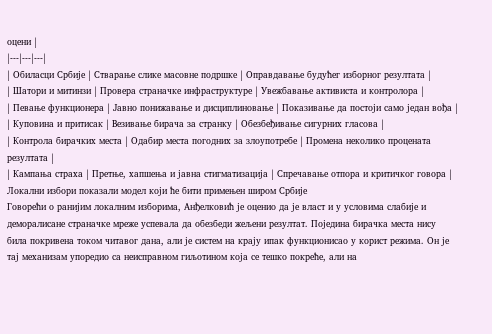оцени |
|---|---|---|
| Обиласци Србије | Стварање слике масовне подршке | Оправдавање будућег изборног резултата |
| Шатори и митинзи | Провера страначке инфраструктуре | Увежбавање активиста и контролора |
| Певање функционера | Јавно понижавање и дисциплиновање | Показивање да постоји само један вођа |
| Куповина и притисак | Везивање бирача за странку | Обезбеђивање сигурних гласова |
| Контрола бирачких места | Одабир места погодних за злоупотребе | Промена неколико процената резултата |
| Кампања страха | Претње, хапшења и јавна стигматизација | Спречавање отпора и критичког говора |
Локални избори показали модел који ће бити примењен широм Србије
Говорећи о ранијим локалним изборима, Анђелковић је оценио да је власт и у условима слабије и деморалисане страначке мреже успевала да обезбеди жељени резултат. Поједина бирачка места нису била покривена током читавог дана, али је систем на крају ипак функционисао у корист режима. Он је тај механизам упоредио са неисправном гиљотином која се тешко покреће, али на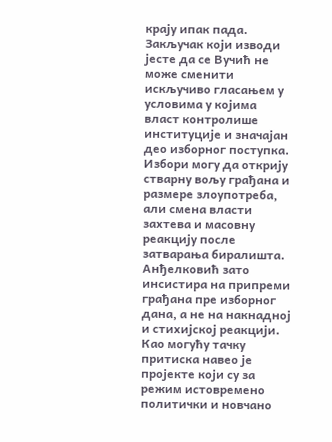крају ипак пада. Закључак који изводи јесте да се Вучић не може сменити искључиво гласањем у условима у којима власт контролише институције и значајан део изборног поступка. Избори могу да открију стварну вољу грађана и размере злоупотреба, али смена власти захтева и масовну реакцију после затварања биралишта. Анђелковић зато инсистира на припреми грађана пре изборног дана, а не на накнадној и стихијској реакцији.
Као могућу тачку притиска навео је пројекте који су за режим истовремено политички и новчано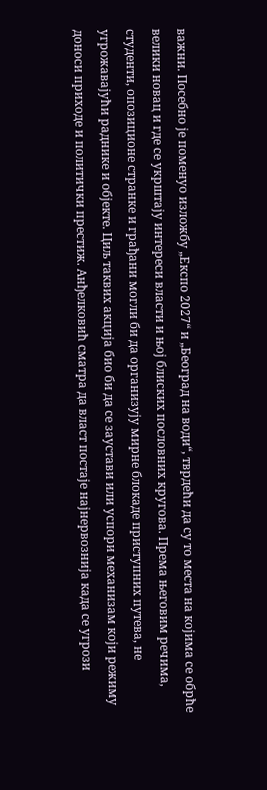важни. Посебно је поменуо изложбу „Експо 2027“ и „Београд на води“, тврдећи да су то места на којима се обрће велики новац и где се укрштају интереси власти и њој блиских пословних кругова. Према његовим речима, студенти, опозиционе странке и грађани могли би да организују мирне блокаде приступних путева, не угрожавајући раднике и објекте. Циљ таквих акција био би да се заустави или успори механизам који режиму доноси приходе и политички престиж. Анђелковић сматра да власт постаје најнервознија када се угрози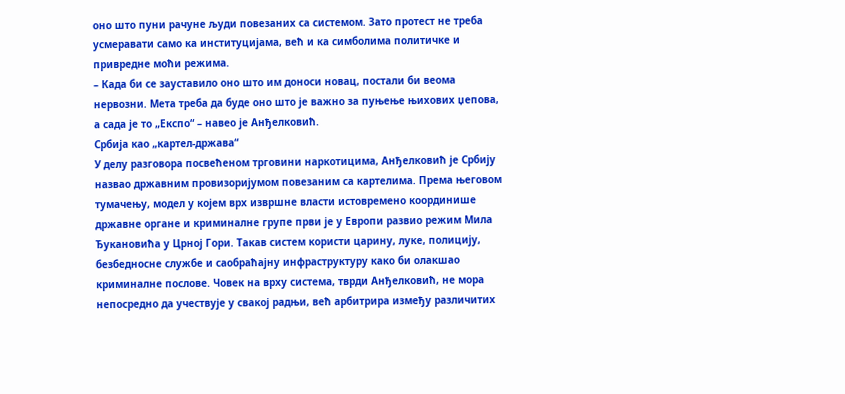оно што пуни рачуне људи повезаних са системом. Зато протест не треба усмеравати само ка институцијама, већ и ка симболима политичке и привредне моћи режима.
– Када би се зауставило оно што им доноси новац, постали би веома нервозни. Мета треба да буде оно што је важно за пуњење њихових џепова, а сада је то „Експо“ – навео је Анђелковић.
Србија као „картел-држава“
У делу разговора посвећеном трговини наркотицима, Анђелковић је Србију назвао државним провизоријумом повезаним са картелима. Према његовом тумачењу, модел у којем врх извршне власти истовремено координише државне органе и криминалне групе први је у Европи развио режим Мила Ђукановића у Црној Гори. Такав систем користи царину, луке, полицију, безбедносне службе и саобраћајну инфраструктуру како би олакшао криминалне послове. Човек на врху система, тврди Анђелковић, не мора непосредно да учествује у свакој радњи, већ арбитрира између различитих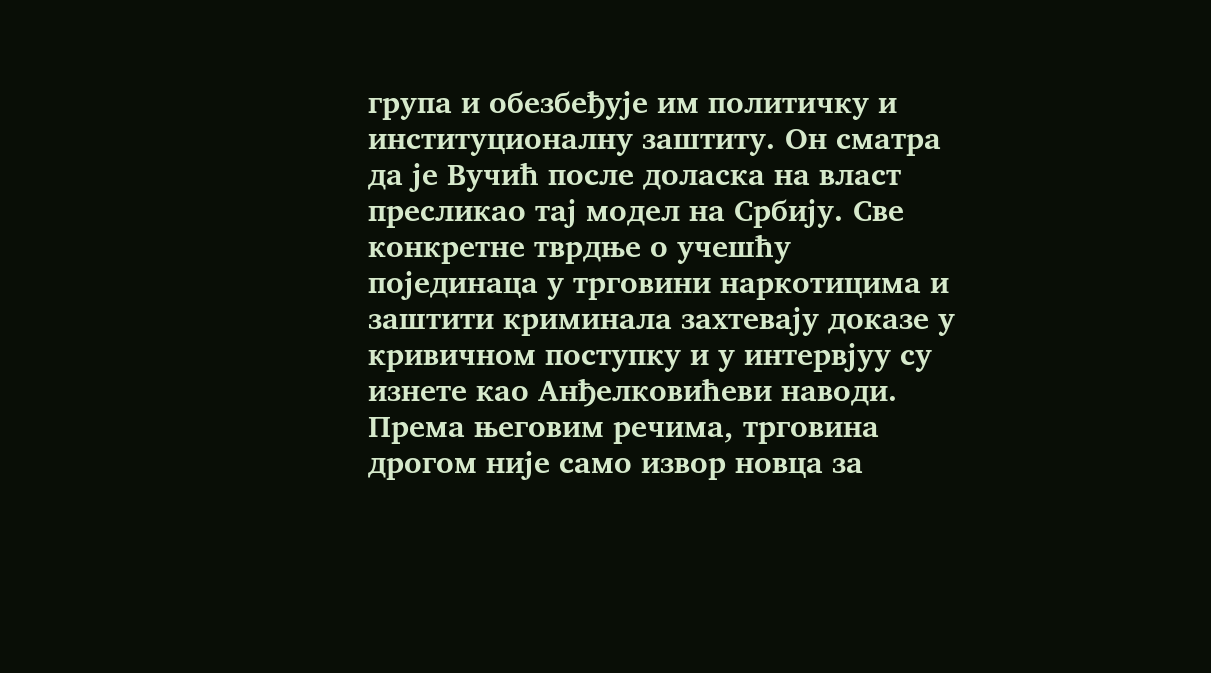група и обезбеђује им политичку и институционалну заштиту. Он сматра да је Вучић после доласка на власт пресликао тај модел на Србију. Све конкретне тврдње о учешћу појединаца у трговини наркотицима и заштити криминала захтевају доказе у кривичном поступку и у интервјуу су изнете као Анђелковићеви наводи.
Према његовим речима, трговина дрогом није само извор новца за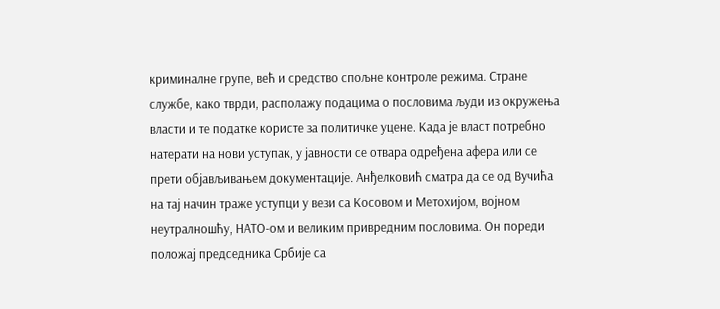криминалне групе, већ и средство спољне контроле режима. Стране службе, како тврди, располажу подацима о пословима људи из окружења власти и те податке користе за политичке уцене. Када је власт потребно натерати на нови уступак, у јавности се отвара одређена афера или се прети објављивањем документације. Анђелковић сматра да се од Вучића на тај начин траже уступци у вези са Косовом и Метохијом, војном неутралношћу, НАТО-ом и великим привредним пословима. Он пореди положај председника Србије са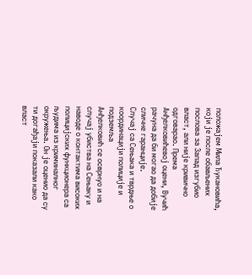положајем Мила Ђукановића, који је после обављених послова за Запад изгубио власт, али није кривично одговарао. Према Анђелковићевој оцени, Вучић рачуна да би могао да добије сличне гаранције.
Случај са Сењака и тврдње о координацији полиције и подземља
Анђелковић се осврнуо и на случај убиства на Сењаку и наводе о контактима високих полицијских функционера са људима из криминалног окружења. Он је оценио да су ти догађаји показали како власт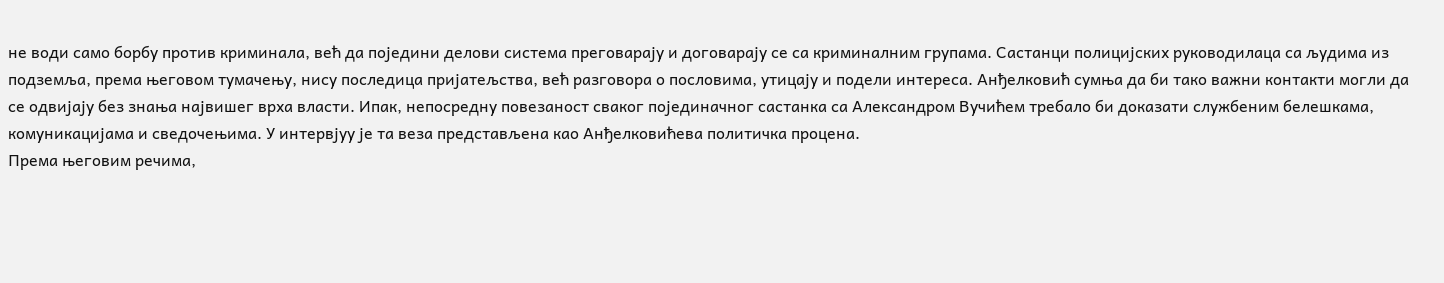не води само борбу против криминала, већ да поједини делови система преговарају и договарају се са криминалним групама. Састанци полицијских руководилаца са људима из подземља, према његовом тумачењу, нису последица пријатељства, већ разговора о пословима, утицају и подели интереса. Анђелковић сумња да би тако важни контакти могли да се одвијају без знања највишег врха власти. Ипак, непосредну повезаност сваког појединачног састанка са Александром Вучићем требало би доказати службеним белешкама, комуникацијама и сведочењима. У интервјуу је та веза представљена као Анђелковићева политичка процена.
Према његовим речима,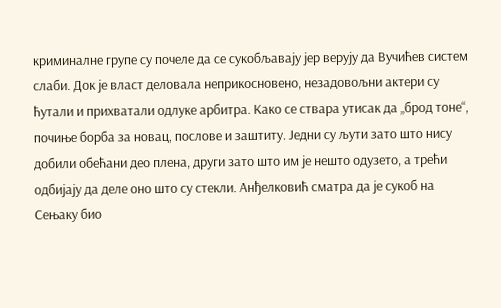криминалне групе су почеле да се сукобљавају јер верују да Вучићев систем слаби. Док је власт деловала неприкосновено, незадовољни актери су ћутали и прихватали одлуке арбитра. Како се ствара утисак да „брод тоне“, почиње борба за новац, послове и заштиту. Једни су љути зато што нису добили обећани део плена, други зато што им је нешто одузето, а трећи одбијају да деле оно што су стекли. Анђелковић сматра да је сукоб на Сењаку био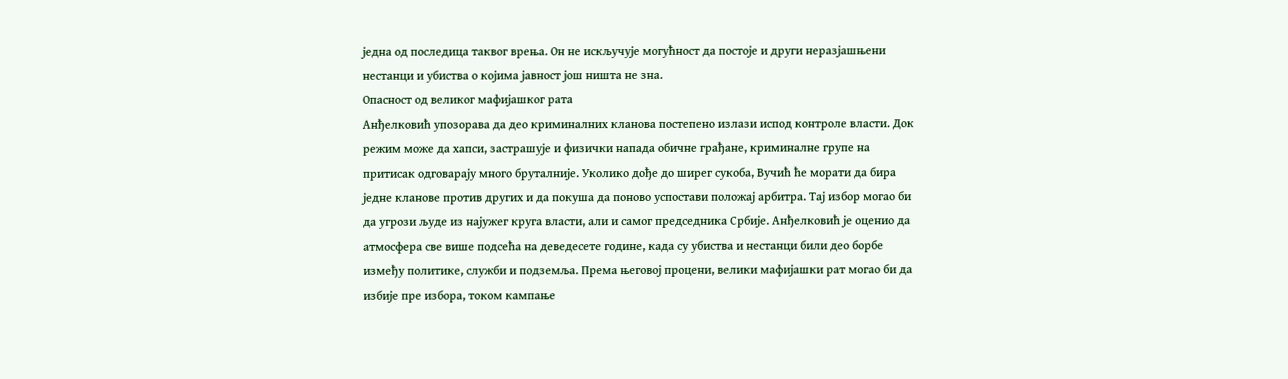једна од последица таквог врења. Он не искључује могућност да постоје и други неразјашњени нестанци и убиства о којима јавност још ништа не зна.
Опасност од великог мафијашког рата
Анђелковић упозорава да део криминалних кланова постепено излази испод контроле власти. Док режим може да хапси, застрашује и физички напада обичне грађане, криминалне групе на притисак одговарају много бруталније. Уколико дође до ширег сукоба, Вучић ће морати да бира једне кланове против других и да покуша да поново успостави положај арбитра. Тај избор могао би да угрози људе из најужег круга власти, али и самог председника Србије. Анђелковић је оценио да атмосфера све више подсећа на деведесете године, када су убиства и нестанци били део борбе између политике, служби и подземља. Према његовој процени, велики мафијашки рат могао би да избије пре избора, током кампање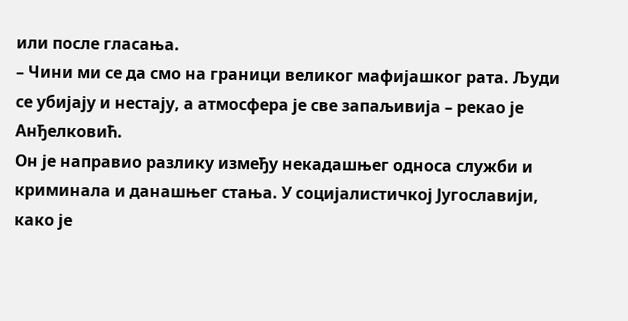или после гласања.
– Чини ми се да смо на граници великог мафијашког рата. Људи се убијају и нестају, а атмосфера је све запаљивија – рекао је Анђелковић.
Он је направио разлику између некадашњег односа служби и криминала и данашњег стања. У социјалистичкој Југославији, како је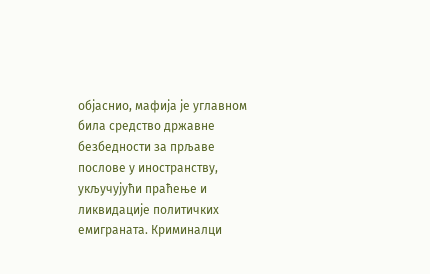објаснио, мафија је углавном била средство државне безбедности за прљаве послове у иностранству, укључујући праћење и ликвидације политичких емиграната. Криминалци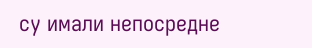су имали непосредне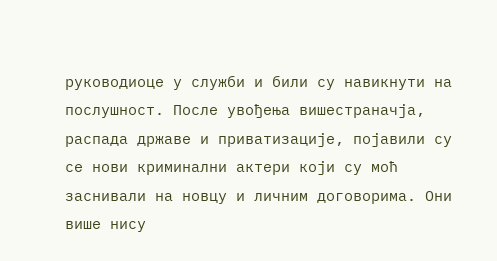руководиоце у служби и били су навикнути на послушност. После увођења вишестраначја, распада државе и приватизације, појавили су се нови криминални актери који су моћ заснивали на новцу и личним договорима. Они више нису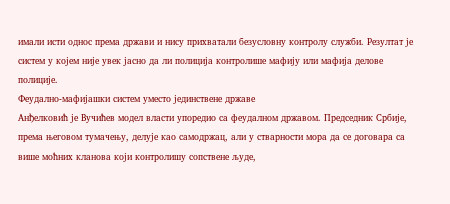имали исти однос према држави и нису прихватали безусловну контролу служби. Резултат је систем у којем није увек јасно да ли полиција контролише мафију или мафија делове полиције.
Феудално-мафијашки систем уместо јединствене државе
Анђелковић је Вучићев модел власти упоредио са феудалном државом. Председник Србије, према његовом тумачењу, делује као самодржац, али у стварности мора да се договара са више моћних кланова који контролишу сопствене људе,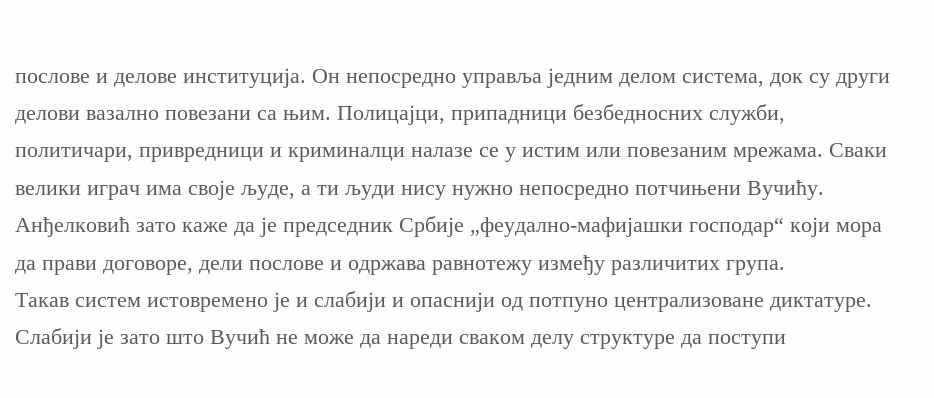послове и делове институција. Он непосредно управља једним делом система, док су други делови вазално повезани са њим. Полицајци, припадници безбедносних служби, политичари, привредници и криминалци налазе се у истим или повезаним мрежама. Сваки велики играч има своје људе, а ти људи нису нужно непосредно потчињени Вучићу. Анђелковић зато каже да је председник Србије „феудално-мафијашки господар“ који мора да прави договоре, дели послове и одржава равнотежу између различитих група.
Такав систем истовремено је и слабији и опаснији од потпуно централизоване диктатуре. Слабији је зато што Вучић не може да нареди сваком делу структуре да поступи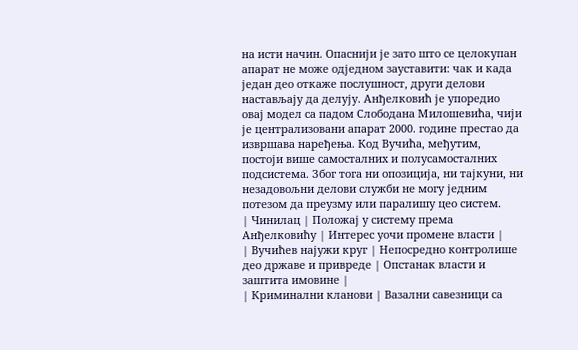на исти начин. Опаснији је зато што се целокупан апарат не може одједном зауставити: чак и када један део откаже послушност, други делови настављају да делују. Анђелковић је упоредио овај модел са падом Слободана Милошевића, чији је централизовани апарат 2000. године престао да извршава наређења. Код Вучића, међутим, постоји више самосталних и полусамосталних подсистема. Због тога ни опозиција, ни тајкуни, ни незадовољни делови служби не могу једним потезом да преузму или паралишу цео систем.
| Чинилац | Положај у систему према Анђелковићу | Интерес уочи промене власти |
| Вучићев најужи круг | Непосредно контролише део државе и привреде | Опстанак власти и заштита имовине |
| Криминални кланови | Вазални савезници са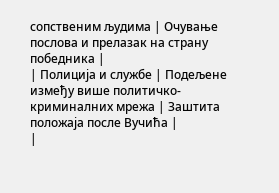сопственим људима | Очување послова и прелазак на страну победника |
| Полиција и службе | Подељене између више политичко-криминалних мрежа | Заштита положаја после Вучића |
|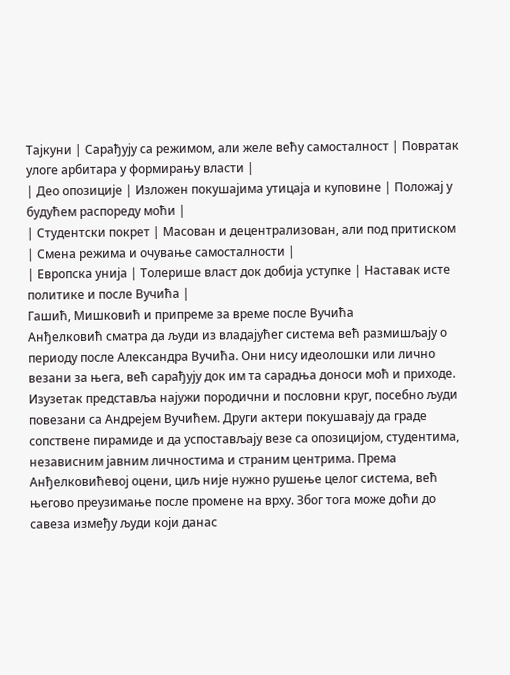Тајкуни | Сарађују са режимом, али желе већу самосталност | Повратак улоге арбитара у формирању власти |
| Део опозиције | Изложен покушајима утицаја и куповине | Положај у будућем распореду моћи |
| Студентски покрет | Масован и децентрализован, али под притиском | Смена режима и очување самосталности |
| Европска унија | Толерише власт док добија уступке | Наставак исте политике и после Вучића |
Гашић, Мишковић и припреме за време после Вучића
Анђелковић сматра да људи из владајућег система већ размишљају о периоду после Александра Вучића. Они нису идеолошки или лично везани за њега, већ сарађују док им та сарадња доноси моћ и приходе. Изузетак представља најужи породични и пословни круг, посебно људи повезани са Андрејем Вучићем. Други актери покушавају да граде сопствене пирамиде и да успостављају везе са опозицијом, студентима, независним јавним личностима и страним центрима. Према Анђелковићевој оцени, циљ није нужно рушење целог система, већ његово преузимање после промене на врху. Због тога може доћи до савеза између људи који данас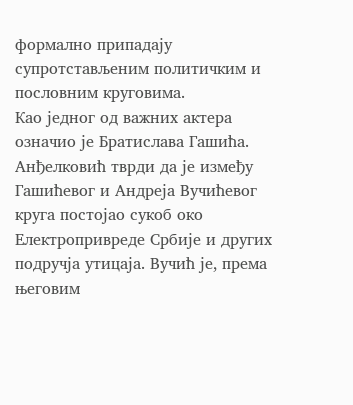формално припадају супротстављеним политичким и пословним круговима.
Као једног од важних актера означио је Братислава Гашића. Анђелковић тврди да је између Гашићевог и Андреја Вучићевог круга постојао сукоб око Електропривреде Србије и других подручја утицаја. Вучић је, према његовим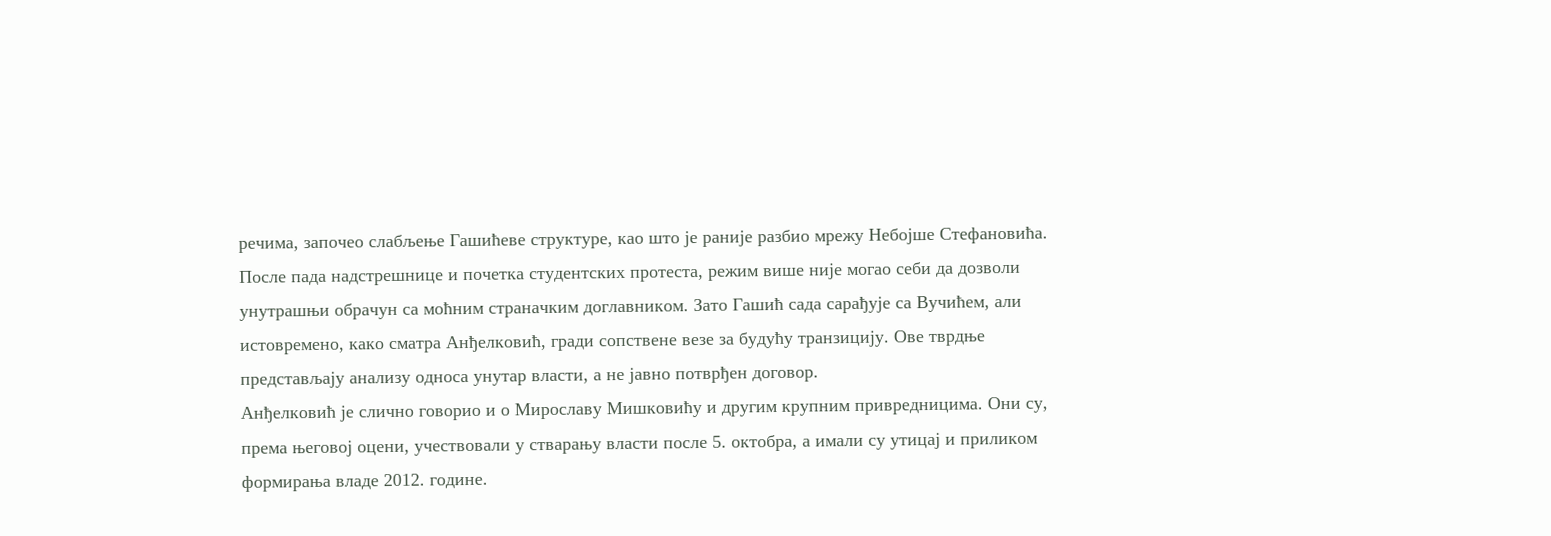речима, започео слабљење Гашићеве структуре, као што је раније разбио мрежу Небојше Стефановића. После пада надстрешнице и почетка студентских протеста, режим више није могао себи да дозволи унутрашњи обрачун са моћним страначким доглавником. Зато Гашић сада сарађује са Вучићем, али истовремено, како сматра Анђелковић, гради сопствене везе за будућу транзицију. Ове тврдње представљају анализу односа унутар власти, а не јавно потврђен договор.
Анђелковић је слично говорио и о Мирославу Мишковићу и другим крупним привредницима. Они су, према његовој оцени, учествовали у стварању власти после 5. октобра, а имали су утицај и приликом формирања владе 2012. године.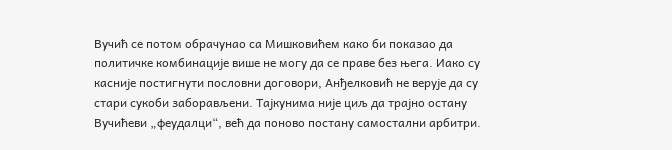Вучић се потом обрачунао са Мишковићем како би показао да политичке комбинације више не могу да се праве без њега. Иако су касније постигнути пословни договори, Анђелковић не верује да су стари сукоби заборављени. Тајкунима није циљ да трајно остану Вучићеви „феудалци“, већ да поново постану самостални арбитри.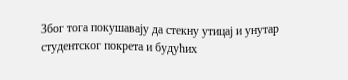Због тога покушавају да стекну утицај и унутар студентског покрета и будућих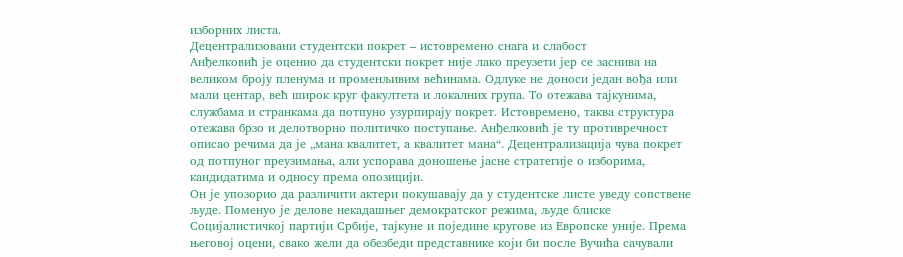изборних листа.
Децентрализовани студентски покрет – истовремено снага и слабост
Анђелковић је оценио да студентски покрет није лако преузети јер се заснива на великом броју пленума и променљивим већинама. Одлуке не доноси један вођа или мали центар, већ широк круг факултета и локалних група. То отежава тајкунима, службама и странкама да потпуно узурпирају покрет. Истовремено, таква структура отежава брзо и делотворно политичко поступање. Анђелковић је ту противречност описао речима да је „мана квалитет, а квалитет мана“. Децентрализација чува покрет од потпуног преузимања, али успорава доношење јасне стратегије о изборима, кандидатима и односу према опозицији.
Он је упозорио да различити актери покушавају да у студентске листе уведу сопствене људе. Поменуо је делове некадашњег демократског режима, људе блиске Социјалистичкој партији Србије, тајкуне и поједине кругове из Европске уније. Према његовој оцени, свако жели да обезбеди представнике који би после Вучића сачували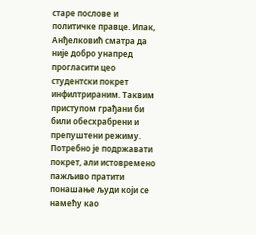старе послове и политичке правце. Ипак, Анђелковић сматра да није добро унапред прогласити цео студентски покрет инфилтрираним. Таквим приступом грађани би били обесхрабрени и препуштени режиму. Потребно је подржавати покрет, али истовремено пажљиво пратити понашање људи који се намећу као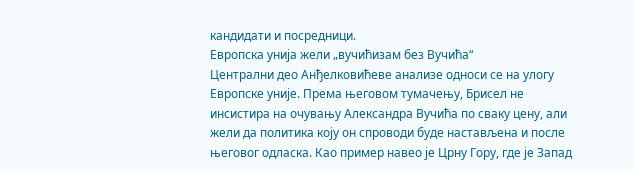кандидати и посредници.
Европска унија жели „вучићизам без Вучића“
Централни део Анђелковићеве анализе односи се на улогу Европске уније. Према његовом тумачењу, Брисел не инсистира на очувању Александра Вучића по сваку цену, али жели да политика коју он спроводи буде настављена и после његовог одласка. Као пример навео је Црну Гору, где је Запад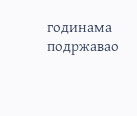годинама подржавао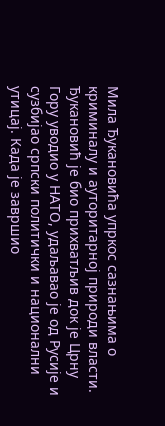Мила Ђукановића упркос сазнањима о криминалу и ауторитарној природи власти. Ђукановић је био прихватљив док је Црну Гору уводио у НАТО, удаљавао је од Русије и сузбијао српски политички и национални утицај. Када је завршио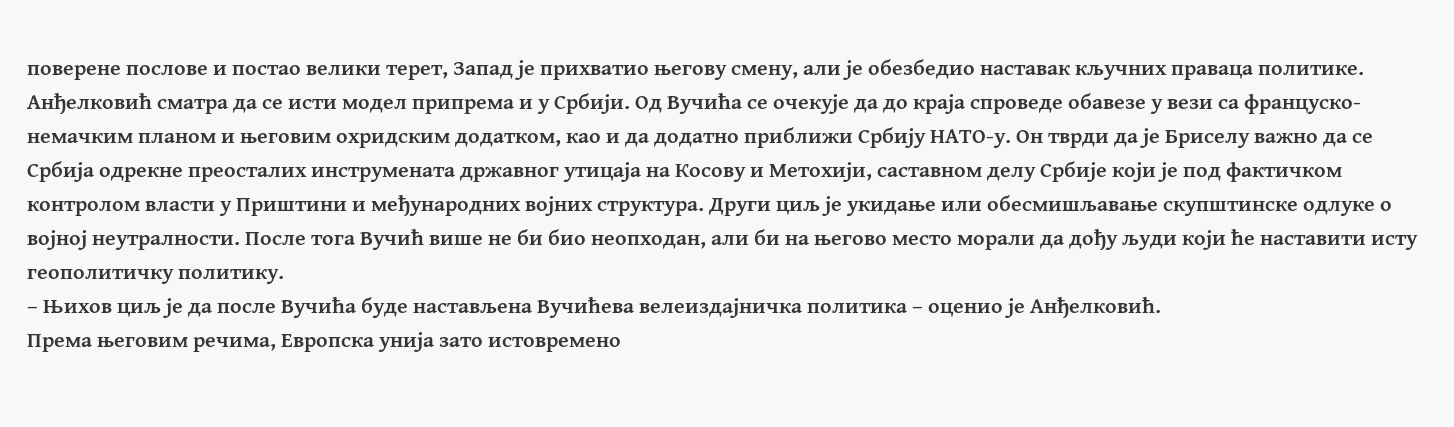поверене послове и постао велики терет, Запад је прихватио његову смену, али је обезбедио наставак кључних праваца политике.
Анђелковић сматра да се исти модел припрема и у Србији. Од Вучића се очекује да до краја спроведе обавезе у вези са француско-немачким планом и његовим охридским додатком, као и да додатно приближи Србију НАТО-у. Он тврди да је Бриселу важно да се Србија одрекне преосталих инструмената државног утицаја на Косову и Метохији, саставном делу Србије који је под фактичком контролом власти у Приштини и међународних војних структура. Други циљ је укидање или обесмишљавање скупштинске одлуке о војној неутралности. После тога Вучић више не би био неопходан, али би на његово место морали да дођу људи који ће наставити исту геополитичку политику.
– Њихов циљ је да после Вучића буде настављена Вучићева велеиздајничка политика – оценио је Анђелковић.
Према његовим речима, Европска унија зато истовремено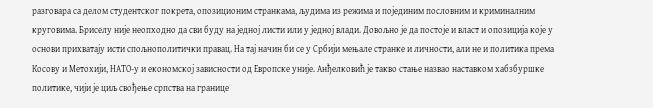разговара са делом студентског покрета, опозиционим странкама, људима из режима и појединим пословним и криминалним круговима. Бриселу није неопходно да сви буду на једној листи или у једној влади. Довољно је да постоје и власт и опозиција које у основи прихватају исти спољнополитички правац. На тај начин би се у Србији мењале странке и личности, али не и политика према Косову и Метохији, НАТО-у и економској зависности од Европске уније. Анђелковић је такво стање назвао наставком хабзбуршке политике, чији је циљ свођење српства на границе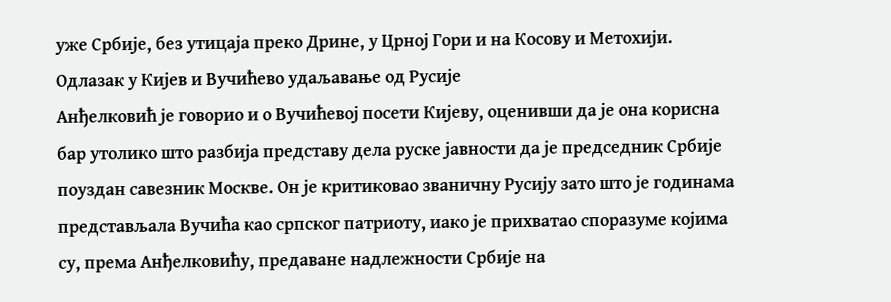уже Србије, без утицаја преко Дрине, у Црној Гори и на Косову и Метохији.
Одлазак у Кијев и Вучићево удаљавање од Русије
Анђелковић је говорио и о Вучићевој посети Кијеву, оценивши да је она корисна бар утолико што разбија представу дела руске јавности да је председник Србије поуздан савезник Москве. Он је критиковао званичну Русију зато што је годинама представљала Вучића као српског патриоту, иако је прихватао споразуме којима су, према Анђелковићу, предаване надлежности Србије на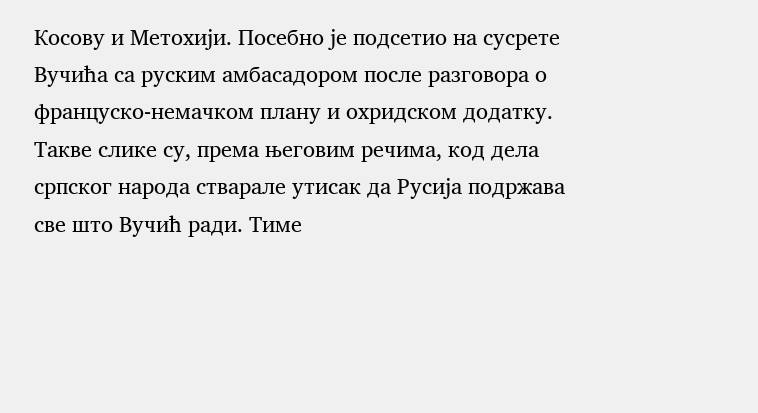Косову и Метохији. Посебно је подсетио на сусрете Вучића са руским амбасадором после разговора о француско-немачком плану и охридском додатку. Такве слике су, према његовим речима, код дела српског народа стварале утисак да Русија подржава све што Вучић ради. Тиме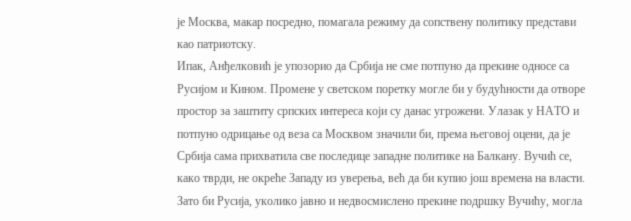је Москва, макар посредно, помагала режиму да сопствену политику представи као патриотску.
Ипак, Анђелковић је упозорио да Србија не сме потпуно да прекине односе са Русијом и Кином. Промене у светском поретку могле би у будућности да отворе простор за заштиту српских интереса који су данас угрожени. Улазак у НАТО и потпуно одрицање од веза са Москвом значили би, према његовој оцени, да је Србија сама прихватила све последице западне политике на Балкану. Вучић се, како тврди, не окреће Западу из уверења, већ да би купио још времена на власти. Зато би Русија, уколико јавно и недвосмислено прекине подршку Вучићу, могла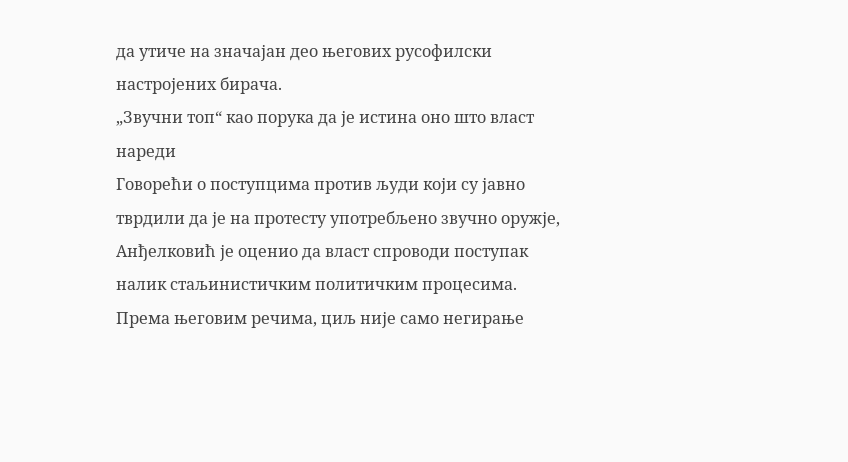да утиче на значајан део његових русофилски настројених бирача.
„Звучни топ“ као порука да је истина оно што власт нареди
Говорећи о поступцима против људи који су јавно тврдили да је на протесту употребљено звучно оружје, Анђелковић је оценио да власт спроводи поступак налик стаљинистичким политичким процесима. Према његовим речима, циљ није само негирање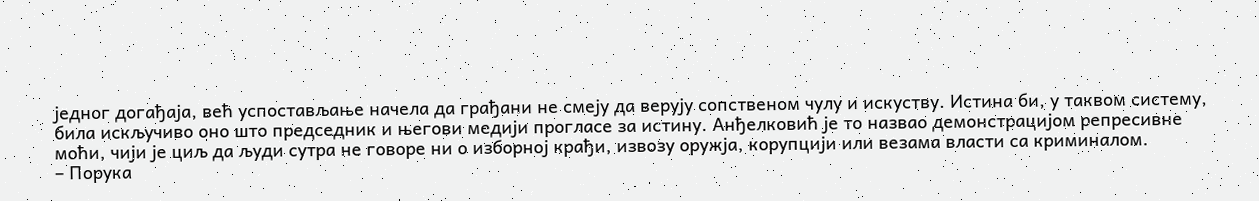једног догађаја, већ успостављање начела да грађани не смеју да верују сопственом чулу и искуству. Истина би, у таквом систему, била искључиво оно што председник и његови медији прогласе за истину. Анђелковић је то назвао демонстрацијом репресивне моћи, чији је циљ да људи сутра не говоре ни о изборној крађи, извозу оружја, корупцији или везама власти са криминалом.
– Порука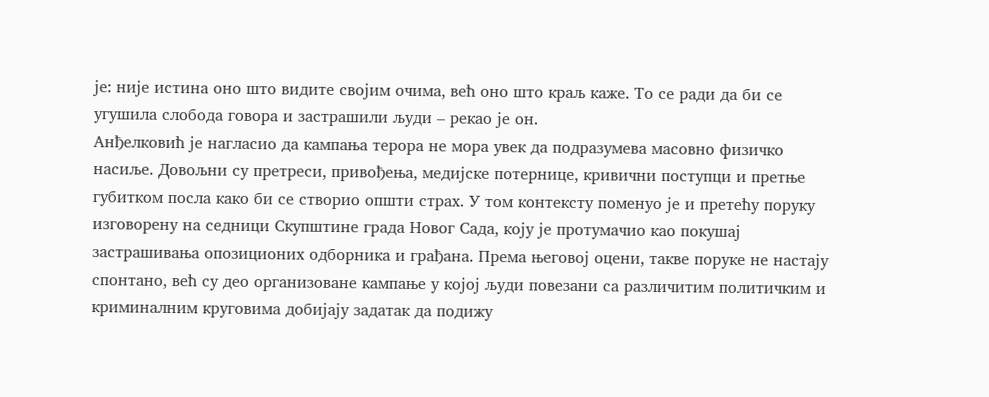је: није истина оно што видите својим очима, већ оно што краљ каже. То се ради да би се угушила слобода говора и застрашили људи – рекао је он.
Анђелковић је нагласио да кампања терора не мора увек да подразумева масовно физичко насиље. Довољни су претреси, привођења, медијске потернице, кривични поступци и претње губитком посла како би се створио општи страх. У том контексту поменуо је и претећу поруку изговорену на седници Скупштине града Новог Сада, коју је протумачио као покушај застрашивања опозиционих одборника и грађана. Према његовој оцени, такве поруке не настају спонтано, већ су део организоване кампање у којој људи повезани са различитим политичким и криминалним круговима добијају задатак да подижу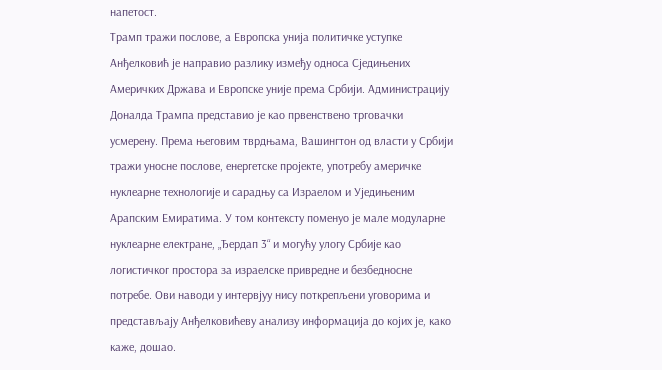напетост.
Трамп тражи послове, а Европска унија политичке уступке
Анђелковић је направио разлику између односа Сједињених Америчких Држава и Европске уније према Србији. Администрацију Доналда Трампа представио је као првенствено трговачки усмерену. Према његовим тврдњама, Вашингтон од власти у Србији тражи уносне послове, енергетске пројекте, употребу америчке нуклеарне технологије и сарадњу са Израелом и Уједињеним Арапским Емиратима. У том контексту поменуо је мале модуларне нуклеарне електране, „Ђердап 3“ и могућу улогу Србије као логистичког простора за израелске привредне и безбедносне потребе. Ови наводи у интервјуу нису поткрепљени уговорима и представљају Анђелковићеву анализу информација до којих је, како каже, дошао.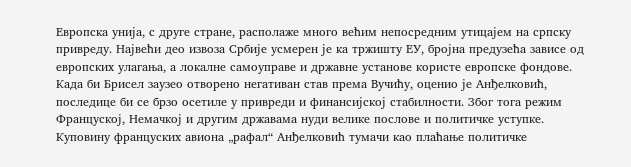Европска унија, с друге стране, располаже много већим непосредним утицајем на српску привреду. Највећи део извоза Србије усмерен је ка тржишту ЕУ, бројна предузећа зависе од европских улагања, а локалне самоуправе и државне установе користе европске фондове. Када би Брисел заузео отворено негативан став према Вучићу, оценио је Анђелковић, последице би се брзо осетиле у привреди и финансијској стабилности. Због тога режим Француској, Немачкој и другим државама нуди велике послове и политичке уступке. Куповину француских авиона „рафал“ Анђелковић тумачи као плаћање политичке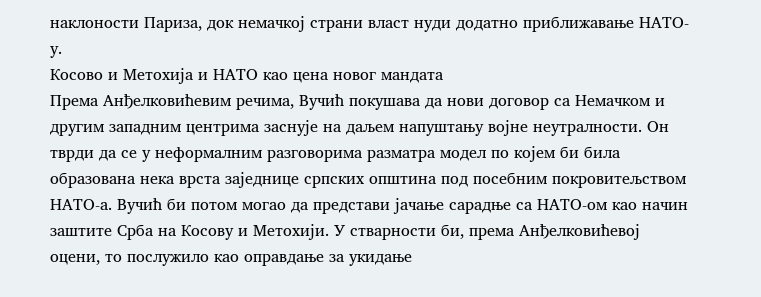наклоности Париза, док немачкој страни власт нуди додатно приближавање НАТО-у.
Косово и Метохија и НАТО као цена новог мандата
Према Анђелковићевим речима, Вучић покушава да нови договор са Немачком и другим западним центрима заснује на даљем напуштању војне неутралности. Он тврди да се у неформалним разговорима разматра модел по којем би била образована нека врста заједнице српских општина под посебним покровитељством НАТО-а. Вучић би потом могао да представи јачање сарадње са НАТО-ом као начин заштите Срба на Косову и Метохији. У стварности би, према Анђелковићевој оцени, то послужило као оправдање за укидање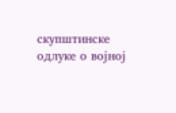скупштинске одлуке о војној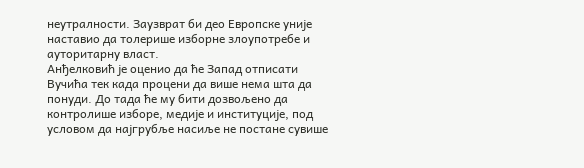неутралности. Заузврат би део Европске уније наставио да толерише изборне злоупотребе и ауторитарну власт.
Анђелковић је оценио да ће Запад отписати Вучића тек када процени да више нема шта да понуди. До тада ће му бити дозвољено да контролише изборе, медије и институције, под условом да најгрубље насиље не постане сувише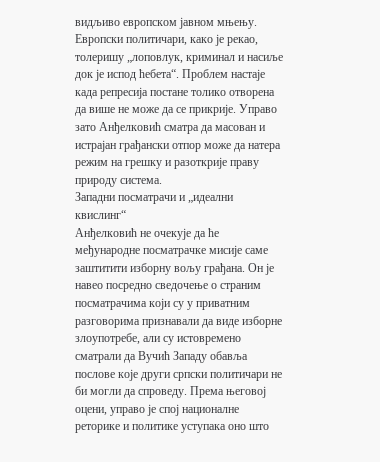видљиво европском јавном мњењу. Европски политичари, како је рекао, толеришу „лоповлук, криминал и насиље док је испод ћебета“. Проблем настаје када репресија постане толико отворена да више не може да се прикрије. Управо зато Анђелковић сматра да масован и истрајан грађански отпор може да натера режим на грешку и разоткрије праву природу система.
Западни посматрачи и „идеални квислинг“
Анђелковић не очекује да ће међународне посматрачке мисије саме заштитити изборну вољу грађана. Он је навео посредно сведочење о страним посматрачима који су у приватним разговорима признавали да виде изборне злоупотребе, али су истовремено сматрали да Вучић Западу обавља послове које други српски политичари не би могли да спроведу. Према његовој оцени, управо је спој националне реторике и политике уступака оно што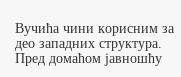Вучића чини корисним за део западних структура. Пред домаћом јавношћу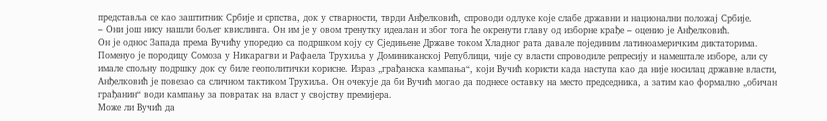представља се као заштитник Србије и српства, док у стварности, тврди Анђелковић, спроводи одлуке које слабе државни и национални положај Србије.
– Они још нису нашли бољег квислинга. Он им је у овом тренутку идеалан и због тога ће окренути главу од изборне крађе – оценио је Анђелковић.
Он је однос Запада према Вучићу упоредио са подршком коју су Сједињене Државе током Хладног рата давале појединим латиноамеричким диктаторима. Поменуо је породицу Сомоза у Никарагви и Рафаела Трухиља у Доминиканској Републици, чије су власти спроводиле репресију и намештале изборе, али су имале спољну подршку док су биле геополитички корисне. Израз „грађанска кампања“, који Вучић користи када наступа као да није носилац државне власти, Анђелковић је повезао са сличном тактиком Трухиља. Он очекује да би Вучић могао да поднесе оставку на место председника, а затим као формално „обичан грађанин“ води кампању за повратак на власт у својству премијера.
Може ли Вучић да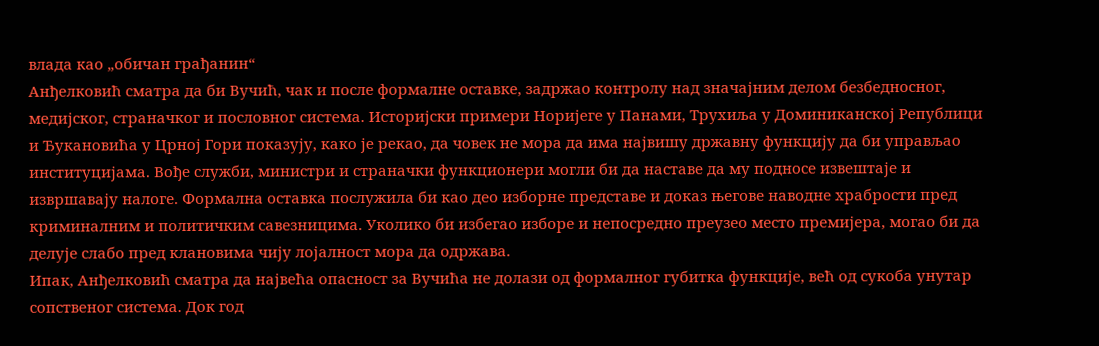влада као „обичан грађанин“
Анђелковић сматра да би Вучић, чак и после формалне оставке, задржао контролу над значајним делом безбедносног, медијског, страначког и пословног система. Историјски примери Норијеге у Панами, Трухиља у Доминиканској Републици и Ђукановића у Црној Гори показују, како је рекао, да човек не мора да има највишу државну функцију да би управљао институцијама. Вође служби, министри и страначки функционери могли би да наставе да му подносе извештаје и извршавају налоге. Формална оставка послужила би као део изборне представе и доказ његове наводне храбрости пред криминалним и политичким савезницима. Уколико би избегао изборе и непосредно преузео место премијера, могао би да делује слабо пред клановима чију лојалност мора да одржава.
Ипак, Анђелковић сматра да највећа опасност за Вучића не долази од формалног губитка функције, већ од сукоба унутар сопственог система. Док год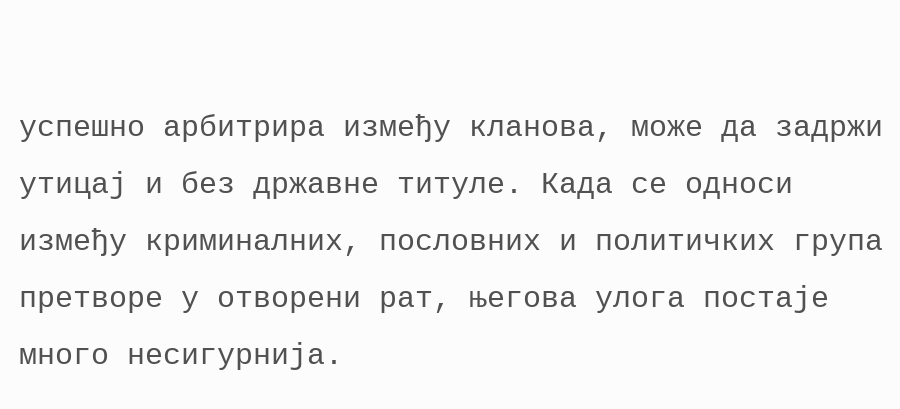успешно арбитрира између кланова, може да задржи утицај и без државне титуле. Када се односи између криминалних, пословних и политичких група претворе у отворени рат, његова улога постаје много несигурнија.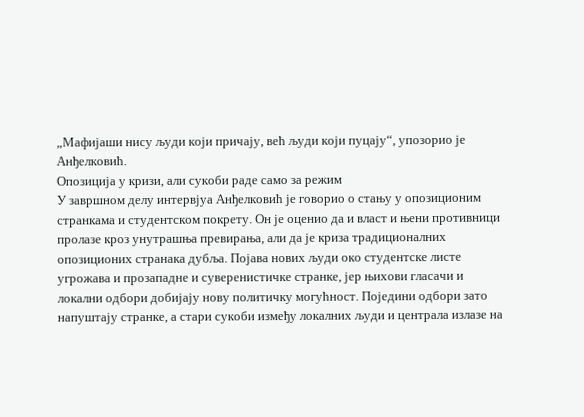„Мафијаши нису људи који причају, већ људи који пуцају“, упозорио је Анђелковић.
Опозиција у кризи, али сукоби раде само за режим
У завршном делу интервјуа Анђелковић је говорио о стању у опозиционим странкама и студентском покрету. Он је оценио да и власт и њени противници пролазе кроз унутрашња превирања, али да је криза традиционалних опозиционих странака дубља. Појава нових људи око студентске листе угрожава и прозападне и суверенистичке странке, јер њихови гласачи и локални одбори добијају нову политичку могућност. Поједини одбори зато напуштају странке, а стари сукоби између локалних људи и централа излазе на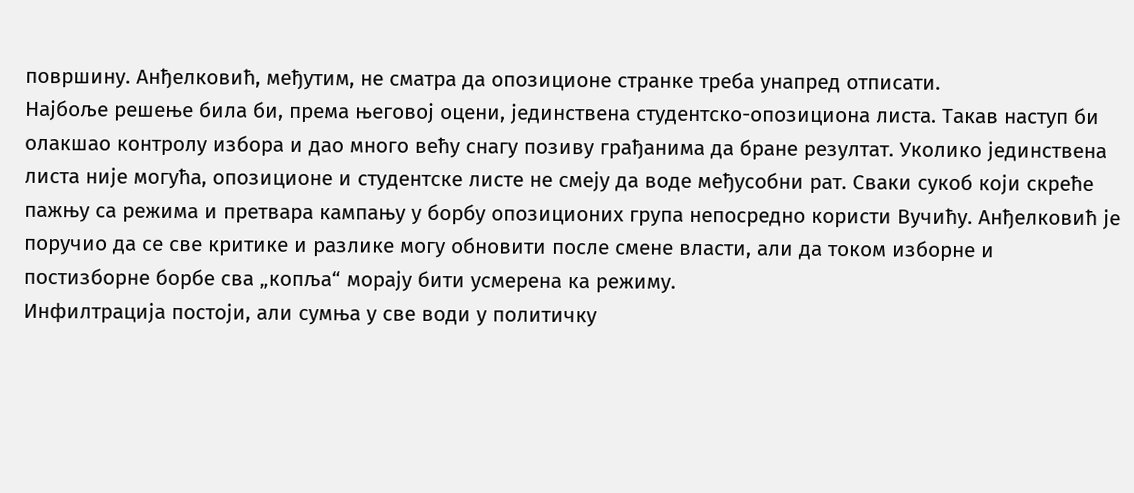површину. Анђелковић, међутим, не сматра да опозиционе странке треба унапред отписати.
Најбоље решење била би, према његовој оцени, јединствена студентско-опозициона листа. Такав наступ би олакшао контролу избора и дао много већу снагу позиву грађанима да бране резултат. Уколико јединствена листа није могућа, опозиционе и студентске листе не смеју да воде међусобни рат. Сваки сукоб који скреће пажњу са режима и претвара кампању у борбу опозиционих група непосредно користи Вучићу. Анђелковић је поручио да се све критике и разлике могу обновити после смене власти, али да током изборне и постизборне борбе сва „копља“ морају бити усмерена ка режиму.
Инфилтрација постоји, али сумња у све води у политичку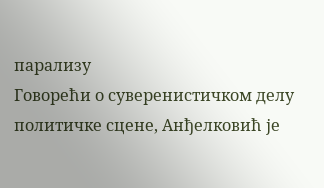парализу
Говорећи о суверенистичком делу политичке сцене, Анђелковић је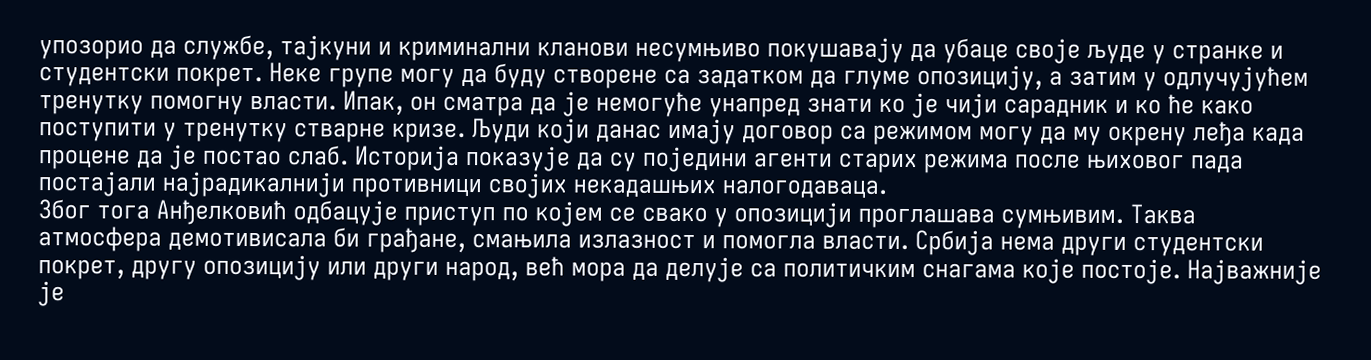упозорио да службе, тајкуни и криминални кланови несумњиво покушавају да убаце своје људе у странке и студентски покрет. Неке групе могу да буду створене са задатком да глуме опозицију, а затим у одлучујућем тренутку помогну власти. Ипак, он сматра да је немогуће унапред знати ко је чији сарадник и ко ће како поступити у тренутку стварне кризе. Људи који данас имају договор са режимом могу да му окрену леђа када процене да је постао слаб. Историја показује да су поједини агенти старих режима после њиховог пада постајали најрадикалнији противници својих некадашњих налогодаваца.
Због тога Анђелковић одбацује приступ по којем се свако у опозицији проглашава сумњивим. Таква атмосфера демотивисала би грађане, смањила излазност и помогла власти. Србија нема други студентски покрет, другу опозицију или други народ, већ мора да делује са политичким снагама које постоје. Најважније је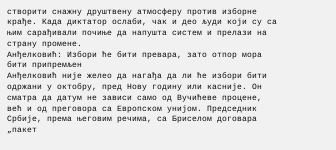створити снажну друштвену атмосферу против изборне крађе. Када диктатор ослаби, чак и део људи који су са њим сарађивали почиње да напушта систем и прелази на страну промене.
Анђелковић: Избори ће бити превара, зато отпор мора бити припремљен
Анђелковић није желео да нагађа да ли ће избори бити одржани у октобру, пред Нову годину или касније. Он сматра да датум не зависи само од Вучићеве процене, већ и од преговора са Европском унијом. Председник Србије, према његовим речима, са Бриселом договара „пакет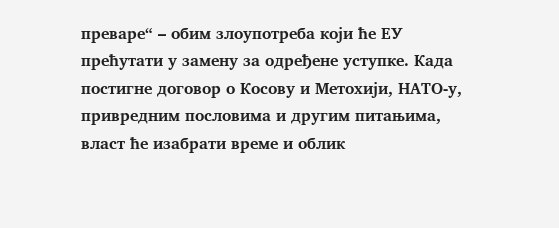преваре“ – обим злоупотреба који ће ЕУ прећутати у замену за одређене уступке. Када постигне договор о Косову и Метохији, НАТО-у, привредним пословима и другим питањима, власт ће изабрати време и облик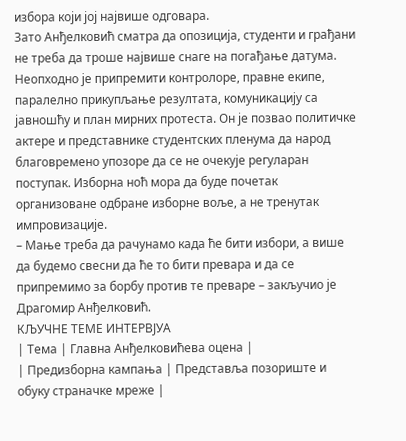избора који јој највише одговара.
Зато Анђелковић сматра да опозиција, студенти и грађани не треба да троше највише снаге на погађање датума. Неопходно је припремити контролоре, правне екипе, паралелно прикупљање резултата, комуникацију са јавношћу и план мирних протеста. Он је позвао политичке актере и представнике студентских пленума да народ благовремено упозоре да се не очекује регуларан поступак. Изборна ноћ мора да буде почетак организоване одбране изборне воље, а не тренутак импровизације.
– Мање треба да рачунамо када ће бити избори, а више да будемо свесни да ће то бити превара и да се припремимо за борбу против те преваре – закључио је Драгомир Анђелковић.
КЉУЧНЕ ТЕМЕ ИНТЕРВЈУА
| Тема | Главна Анђелковићева оцена |
| Предизборна кампања | Представља позориште и обуку страначке мреже |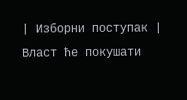| Изборни поступак | Власт ће покушати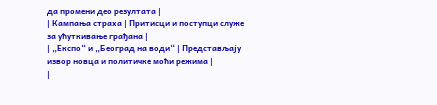да промени део резултата |
| Кампања страха | Притисци и поступци служе за ућуткивање грађана |
| „Експо“ и „Београд на води“ | Представљају извор новца и политичке моћи режима |
|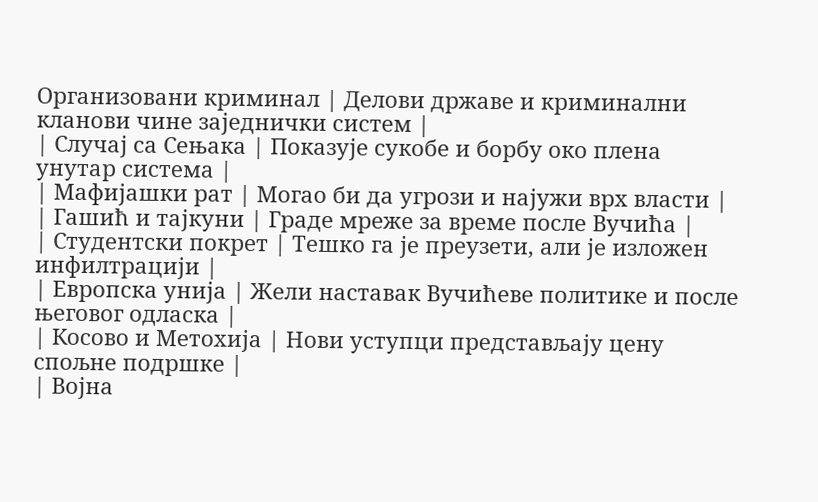Организовани криминал | Делови државе и криминални кланови чине заједнички систем |
| Случај са Сењака | Показује сукобе и борбу око плена унутар система |
| Мафијашки рат | Могао би да угрози и најужи врх власти |
| Гашић и тајкуни | Граде мреже за време после Вучића |
| Студентски покрет | Тешко га је преузети, али је изложен инфилтрацији |
| Европска унија | Жели наставак Вучићеве политике и после његовог одласка |
| Косово и Метохија | Нови уступци представљају цену спољне подршке |
| Војна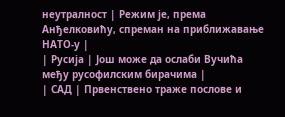неутралност | Режим је, према Анђелковићу, спреман на приближавање НАТО-у |
| Русија | Још може да ослаби Вучића међу русофилским бирачима |
| САД | Првенствено траже послове и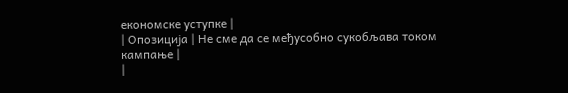економске уступке |
| Опозиција | Не сме да се међусобно сукобљава током кампање |
|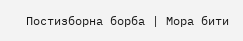Постизборна борба | Мора бити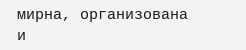мирна, организована и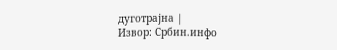дуготрајна |
Извор: Србин.инфо